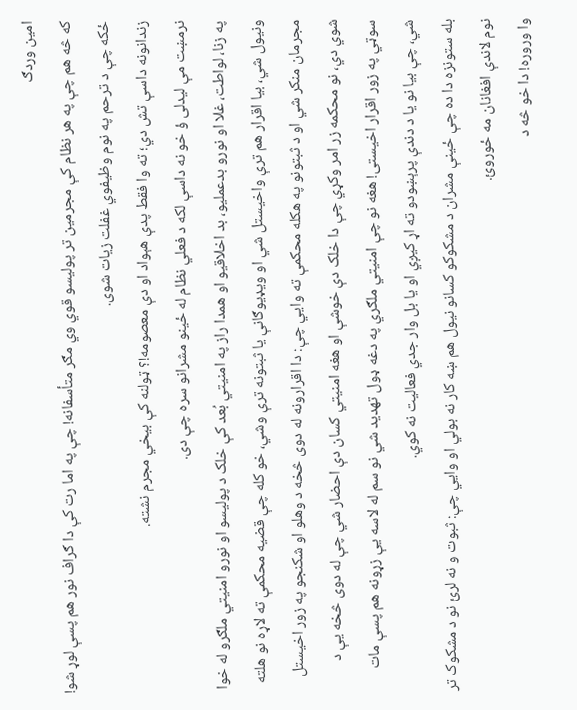امین وردګ
که څه هم چې په هر نظام کې مجرمین تر پولیسو قوي وي مګر متأسفانه! چې په اما رت کې دا ګراف نور هم پسې لوړ شو! ځکه چې د ترحم په نوم وظیفوي غفلت زیات شوی.
زندانونه داسې تش دي؛ ته وا فقط پدې هېواد او دې معصومه!؟ ټولنه کې بیخي مجرم نشته.
نرمښت مې لیدلی ؤ خو نه داسې لکه د فعلي نظام له ځینو مشرانو سره چې دی.
په زنا، لواطت، غلا او نورو بدعملیو، بد اخلاقیو او همدا راز په امنیتي بُعد کې خلک د پولیسو او نورو امنیتي ملګرو له خوا ونیول شي، بیا اقرار هم ترې واخیستل شي او ويډیوګانې یا ثبتونه ترې وشي، خو کله چې قضیه محکمې ته لاړه نو هلته مجرمان منکر شي او د ثبتونو په هکله محکمې ته وایي چې: دا اقرارونه له دوی څخه د وهلو او شکنجو په زور اخیستل شوي دي، نو محکمه زر امر وکړي چې دا خلک دې خوشې او هغه امنیتي کسان دې احضار شي چې له دوی څخه یې د سوټي په زور اقرار اخیستی! هغه نو چې امنیتي ملګري په دغه ډول تهدید شي نو سم له لاسه یې زړونه هم پسې مات شي، چې بیا نو یا د دندې پرېښودو ته اړ کیږي او یا بل وار جدي فعالیت نه کوي.
بله ستونزه دا ده چې ځینې مشران د مشکوکو کسانو نیول هم ښه کار نه بولي او وایي چې: ثبوت و نه لرئ نو د مشکوک تر نوم لاندې افغانان مه ځوروئ.
وا وروره! دا خو څه د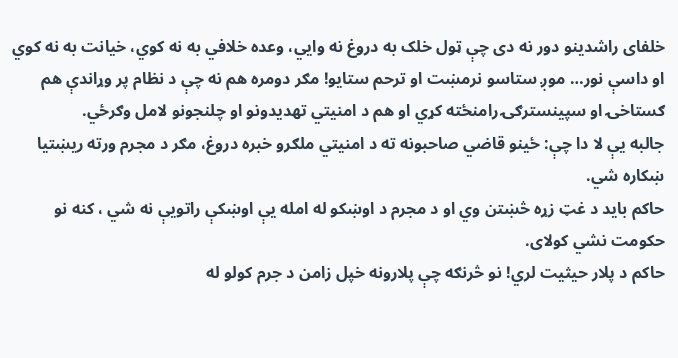خلفای راشدینو دور نه دی چې ټول خلک به دروغ نه وایي، وعده خلافي به نه کوي، خیانت به نه کوي او داسې نور… موږ ستاسو نرمښت او ترحم ستایو! مګر دومره هم نه چې د نظام پر وړاندې هم ګستاخۍ او سپینسترګۍ رامنځته کړي او هم د امنیتي تهدیدونو او چلنجونو لامل وګرځي.
جالبه یې لا دا چې: ځینو قاضي صاحبونه ته د امنیتي ملګرو خبره دروغ، مګر د مجرم ورته ریښتیا ښکاره شي.
حاکم باید د غټ زړه څښتن وي او د مجرم د اوښکو له امله یې اوښکې راتویې نه شي ، کنه نو حکومت نشي کولای.
حاکم د پلار حیثیت لري! نو څرنګه چې پلارونه خپل زامن د جرم کولو له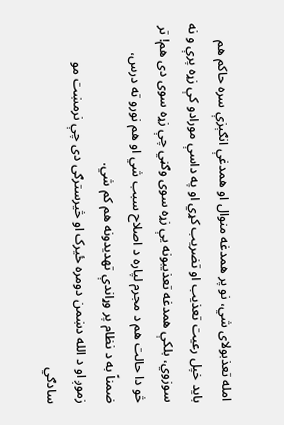امله تعذبولای شي، نو پر همدغه منوال او همدغې انګېزې سره حاکم هم باید خپل رعیت تعذیب او تضریب کړي او په داسې مورادو کې زړه پرې و نه سوزوي، بلکې همدغه تعذیبونه یې زړه سوی وګڼي چې زړه سوی دی هم! تر څو دا حالت هم د مجرم لپاره د اصلاح سبب شي او هم نورو ته درس، ضمناً به د نظام پر وړاندې تهدیدونه هم کم شي.
زموږ او د الله دښمن دومره ځیرک او څیرسترګی دی چې نرمښت مو سادګي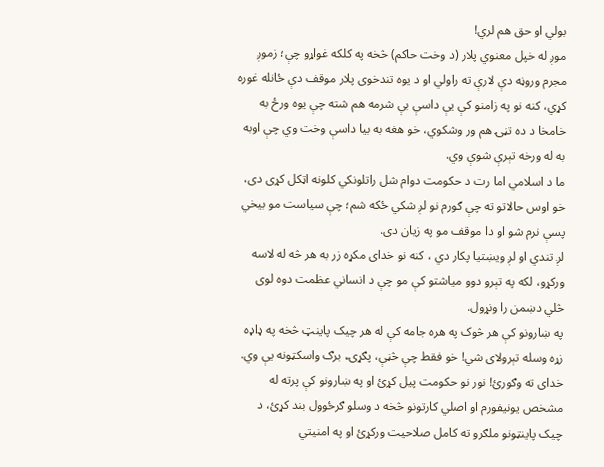بولي او حق هم لري!
موږ له خپل معنوي پلار (د وخت حاکم) څخه په کلکه غواړو چې؛ زموږ مجرم وروڼه دې لارې ته راولي او د یوه تندخوی پلار موقف دې ځانله غوره کړي، کنه نو په زامنو کې یې داسې بې شرمه هم شته چې یوه ورځ به خامخا د ده تڼۍ هم ور وشکوي، خو هغه به بیا داسې وخت وي چې اوبه به له ورخه تېرې شوې وي.
ما د اسلامي اما رت د حکومت دوام شل راتلونکي کلونه اټکل کړی دی، خو اوس حالاتو ته چې ګورم نو لږ شکي ځکه شم؛ چې سیاست مو بیخي پسې نرم شو او دا موقف مو په زیان دی.
لږ تندي او لږ ویښتیا پکار دي ، کنه نو خدای مکړه زر به هر څه له لاسه ورکړو، لکه په تېرو دوو میاشتو کې مو چې د انساني عظمت دوه لوی څلي دښمن را ونړول.
په ښارونو کې هر څوک په هره جامه کې له هر چیک پاینټ څخه په ډاډه زړه وسله تېرولای شي! خو فقط چې څڼې، پګړۍ، برګ واسکټونه یې وي.
خدای ته وګورئ! نور نو حکومت پیل کړئ او په ښارونو کې پرته له مشخص یونیفورم او اصلي کارتونو څخه د وسلو ګرځوول بند کړئ، د چیک پاینټونو ملګرو ته کامل صلاحیت ورکړئ او په امنیتي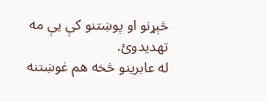څېړنو او پوښتنو کې یې مه تهدیدوئ.
له عابرینو څخه هم غوښتنه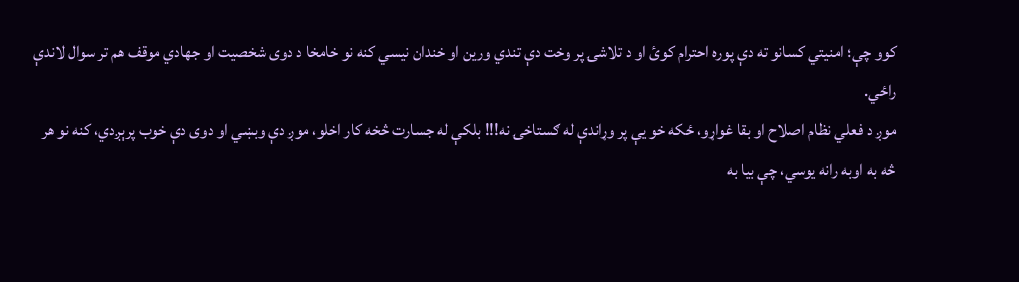کوو چې؛ امنیتي کسانو ته دې پوره احترام کوئ او د تلاشۍ پر وخت دې تندي ورین او خندان نیسي کنه نو خامخا د دوی شخصیت او جهادي موقف هم تر سوال لاندې راځي.
موږ د فعلي نظام اصلاح او بقا غواړو، ځکه خو یې پر وړاندې له ګستاخۍ نه!!! بلکې له جسارت څخه کار اخلو، موږ دې وبښي او دوی دې خوب پرېږدي، کنه نو هر څه به اوبه رانه یوسي، چې بیا به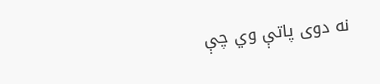نه دوی پاتې وي چې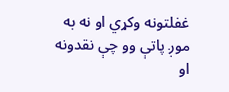غفلتونه وکړي او نه به موږ پاتې وو چې نقدونه او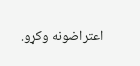اعتراضونه وکړو.